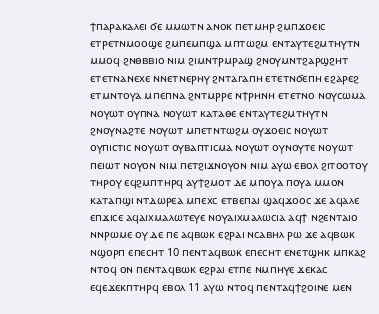ϯⲡⲁⲣⲁⲕⲁⲗⲉⲓ ϭⲉ ⲙⲙⲱⲧⲛ ⲁⲛⲟⲕ ⲡⲉⲧⲙⲏⲣ ϩⲙⲡϫⲟⲉⲓⲥ ⲉⲧⲣⲉⲧⲛⲙⲟⲟϣⲉ ϩⲙⲡⲉⲙⲡϣⲁ ⲙⲡⲧⲱϩⲙ ⲉⲛⲧⲁⲩⲧⲉϩⲙⲧⲏⲩⲧⲛ ⲙⲙⲟϥ ϩⲛⲑⲃⲃⲓⲟ ⲛⲓⲙ ϩⲓⲙⲛⲧⲣⲙⲣⲁϣ ϩⲛⲟⲩⲙⲛⲧϩⲁⲣϣϩⲏⲧ ⲉⲧⲉⲧⲛⲁⲛⲉⲭⲉ ⲛⲛⲉⲧⲛⲉⲣⲏⲩ ϩⲛⲧⲁⲅⲁⲡⲏ ⲉⲧⲉⲧⲛϭⲉⲡⲏ ⲉϩⲁⲣⲉϩ ⲉⲧⲙⲛⲧⲟⲩⲁ ⲙⲡⲉⲡⲛⲁ ϩⲛⲧⲙⲣⲣⲉ ⲛϯⲣⲏⲛⲏ ⲉⲧⲉⲧⲛⲟ ⲛⲟⲩⲥⲱⲙⲁ ⲛⲟⲩⲱⲧ ⲟⲩⲡⲛⲁ ⲛⲟⲩⲱⲧ ⲕⲁⲧⲁⲑⲉ ⲉⲛⲧⲁⲩⲧⲉϩⲙⲧⲏⲩⲧⲛ ϩⲛⲟⲩⲛⲁϩⲧⲉ ⲛⲟⲩⲱⲧ ⲙⲡⲉⲧⲛⲧⲱϩⲙ ⲟⲩϫⲟⲉⲓⲥ ⲛⲟⲩⲱⲧ ⲟⲩⲡⲓⲥⲧⲓⲥ ⲛⲟⲩⲱⲧ ⲟⲩⲃⲁⲡⲧⲓⲥⲙⲁ ⲛⲟⲩⲱⲧ ⲟⲩⲛⲟⲩⲧⲉ ⲛⲟⲩⲱⲧ ⲡⲉⲓⲱⲧ ⲛⲟⲩⲟⲛ ⲛⲓⲙ ⲡⲉⲧϩⲓϫⲛⲟⲩⲟⲛ ⲛⲓⲙ ⲁⲩⲱ ⲉⲃⲟⲗ ϩⲓⲧⲟⲟⲧⲟⲩ ⲧⲏⲣⲟⲩ ⲉϥϩⲙⲡⲧⲏⲣϥ ⲁⲩϯϩⲙⲟⲧ ⲇⲉ ⲙⲡⲟⲩⲁ ⲡⲟⲩⲁ ⲙⲙⲟⲛ ⲕⲁⲧⲁⲡϣⲓ ⲛⲧⲇⲱⲣⲉⲁ ⲙⲡⲉⲭⲥ ⲉⲧⲃⲉⲡⲁⲓ ϣⲁϥϫⲟⲟⲥ ϫⲉ ⲁϥⲁⲗⲉ ⲉⲡϫⲓⲥⲉ ⲁϥⲁⲓⲭⲙⲁⲗⲱⲧⲉⲩⲉ ⲛⲟⲩⲁⲓⲭⲙⲁⲗⲱⲥⲓⲁ ⲁϥϯ ⲛϩⲉⲛⲧⲁⲓⲟ ⲛⲛⲣⲱⲙⲉ ⲟⲩ ⲇⲉ ⲡⲉ ⲁϥⲃⲱⲕ ⲉϩⲣⲁⲓ ⲛⲥⲁⲃⲏⲗ ⲣⲱ ϫⲉ ⲁϥⲃⲱⲕ ⲛϣⲟⲣⲡ ⲉⲡⲉⲥⲏⲧ 10 ⲡⲉⲛⲧⲁϥⲃⲱⲕ ⲉⲡⲉⲥⲏⲧ ⲉⲛⲉⲧϣⲏⲕ ⲙⲡⲕⲁϩ ⲛⲧⲟϥ ⲟⲛ ⲡⲉⲛⲧⲁϥⲃⲱⲕ ⲉϩⲣⲁⲓ ⲉⲧⲡⲉ ⲛⲙⲡⲏⲩⲉ ϫⲉⲕⲁⲥ ⲉϥⲉϫⲉⲕⲡⲧⲏⲣϥ ⲉⲃⲟⲗ 11 ⲁⲩⲱ ⲛⲧⲟϥ ⲡⲉⲛⲧⲁϥϯϩⲟⲓⲛⲉ ⲙⲉⲛ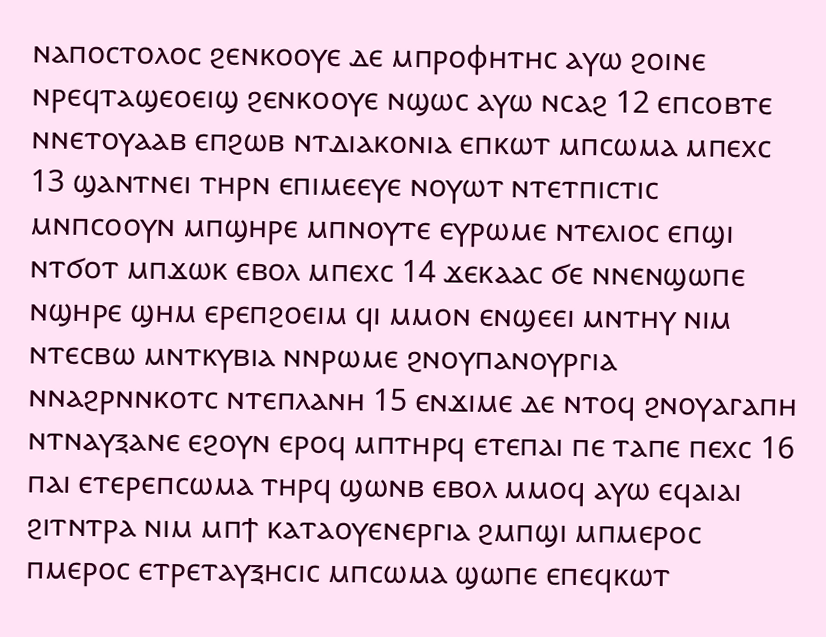ⲛⲁⲡⲟⲥⲧⲟⲗⲟⲥ ϩⲉⲛⲕⲟⲟⲩⲉ ⲇⲉ ⲙⲡⲣⲟⲫⲏⲧⲏⲥ ⲁⲩⲱ ϩⲟⲓⲛⲉ ⲛⲣⲉϥⲧⲁϣⲉⲟⲉⲓϣ ϩⲉⲛⲕⲟⲟⲩⲉ ⲛϣⲱⲥ ⲁⲩⲱ ⲛⲥⲁϩ 12 ⲉⲡⲥⲟⲃⲧⲉ ⲛⲛⲉⲧⲟⲩⲁⲁⲃ ⲉⲡϩⲱⲃ ⲛⲧⲇⲓⲁⲕⲟⲛⲓⲁ ⲉⲡⲕⲱⲧ ⲙⲡⲥⲱⲙⲁ ⲙⲡⲉⲭⲥ 13 ϣⲁⲛⲧⲛⲉⲓ ⲧⲏⲣⲛ ⲉⲡⲓⲙⲉⲉⲩⲉ ⲛⲟⲩⲱⲧ ⲛⲧⲉⲧⲡⲓⲥⲧⲓⲥ ⲙⲛⲡⲥⲟⲟⲩⲛ ⲙⲡϣⲏⲣⲉ ⲙⲡⲛⲟⲩⲧⲉ ⲉⲩⲣⲱⲙⲉ ⲛⲧⲉⲗⲓⲟⲥ ⲉⲡϣⲓ ⲛⲧϭⲟⲧ ⲙⲡϫⲱⲕ ⲉⲃⲟⲗ ⲙⲡⲉⲭⲥ 14 ϫⲉⲕⲁⲁⲥ ϭⲉ ⲛⲛⲉⲛϣⲱⲡⲉ ⲛϣⲏⲣⲉ ϣⲏⲙ ⲉⲣⲉⲡϩⲟⲉⲓⲙ ϥⲓ ⲙⲙⲟⲛ ⲉⲛϣⲉⲉⲓ ⲙⲛⲧⲏⲩ ⲛⲓⲙ ⲛⲧⲉⲥⲃⲱ ⲙⲛⲧⲕⲩⲃⲓⲁ ⲛⲛⲣⲱⲙⲉ ϩⲛⲟⲩⲡⲁⲛⲟⲩⲣⲅⲓⲁ ⲛⲛⲁϩⲣⲛⲛⲕⲟⲧⲥ ⲛⲧⲉⲡⲗⲁⲛⲏ 15 ⲉⲛϫⲓⲙⲉ ⲇⲉ ⲛⲧⲟϥ ϩⲛⲟⲩⲁⲅⲁⲡⲏ ⲛⲧⲛⲁⲩⲝⲁⲛⲉ ⲉϩⲟⲩⲛ ⲉⲣⲟϥ ⲙⲡⲧⲏⲣϥ ⲉⲧⲉⲡⲁⲓ ⲡⲉ ⲧⲁⲡⲉ ⲡⲉⲭⲥ 16 ⲡⲁⲓ ⲉⲧⲉⲣⲉⲡⲥⲱⲙⲁ ⲧⲏⲣϥ ϣⲱⲛⲃ ⲉⲃⲟⲗ ⲙⲙⲟϥ ⲁⲩⲱ ⲉϥⲁⲓⲁⲓ ϩⲓⲧⲛⲧⲣⲁ ⲛⲓⲙ ⲙⲡϯ ⲕⲁⲧⲁⲟⲩⲉⲛⲉⲣⲅⲓⲁ ϩⲙⲡϣⲓ ⲙⲡⲙⲉⲣⲟⲥ ⲡⲙⲉⲣⲟⲥ ⲉⲧⲣⲉⲧⲁⲩⲝⲏⲥⲓⲥ ⲙⲡⲥⲱⲙⲁ ϣⲱⲡⲉ ⲉⲡⲉϥⲕⲱⲧ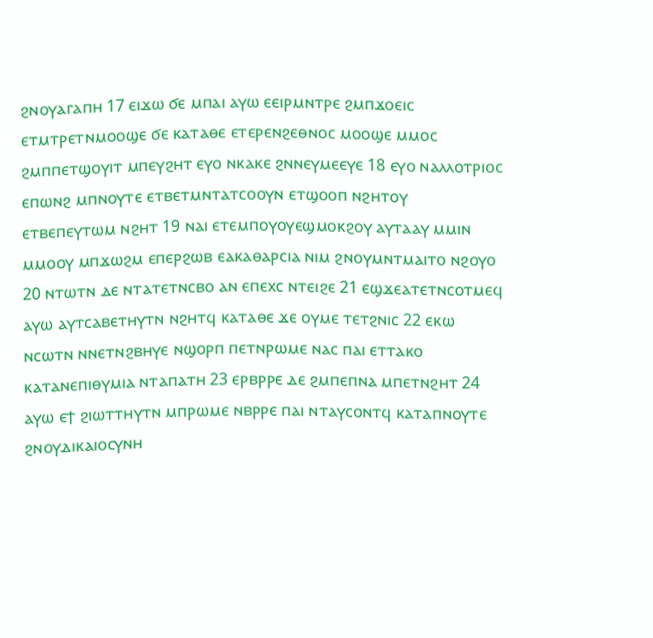ϩⲛⲟⲩⲁⲅⲁⲡⲏ 17 ⲉⲓϫⲱ ϭⲉ ⲙⲡⲁⲓ ⲁⲩⲱ ⲉⲉⲓⲣⲙⲛⲧⲣⲉ ϩⲙⲡϫⲟⲉⲓⲥ ⲉⲧⲙⲧⲣⲉⲧⲛⲙⲟⲟϣⲉ ϭⲉ ⲕⲁⲧⲁⲑⲉ ⲉⲧⲉⲣⲉⲛϩⲉⲑⲛⲟⲥ ⲙⲟⲟϣⲉ ⲙⲙⲟⲥ ϩⲙⲡⲡⲉⲧϣⲟⲩⲓⲧ ⲙⲡⲉⲩϩⲏⲧ ⲉⲩⲟ ⲛⲕⲁⲕⲉ ϩⲛⲛⲉⲩⲙⲉⲉⲩⲉ 18 ⲉⲩⲟ ⲛⲁⲗⲗⲟⲧⲣⲓⲟⲥ ⲉⲡⲱⲛϩ ⲙⲡⲛⲟⲩⲧⲉ ⲉⲧⲃⲉⲧⲙⲛⲧⲁⲧⲥⲟⲟⲩⲛ ⲉⲧϣⲟⲟⲡ ⲛϩⲏⲧⲟⲩ ⲉⲧⲃⲉⲡⲉⲩⲧⲱⲙ ⲛϩⲏⲧ 19 ⲛⲁⲓ ⲉⲧⲉⲙⲡⲟⲩⲟⲩⲉϣⲙⲟⲕϩⲟⲩ ⲁⲩⲧⲁⲁⲩ ⲙⲙⲓⲛ ⲙⲙⲟⲟⲩ ⲙⲡϫⲱϩⲙ ⲉⲡⲉⲣϩⲱⲃ ⲉⲁⲕⲁⲑⲁⲣⲥⲓⲁ ⲛⲓⲙ ϩⲛⲟⲩⲙⲛⲧⲙⲁⲓⲧⲟ ⲛϩⲟⲩⲟ 20 ⲛⲧⲱⲧⲛ ⲇⲉ ⲛⲧⲁⲧⲉⲧⲛⲥⲃⲟ ⲁⲛ ⲉⲡⲉⲭⲥ ⲛⲧⲉⲓϩⲉ 21 ⲉϣϫⲉⲁⲧⲉⲧⲛⲥⲟⲧⲙⲉϥ ⲁⲩⲱ ⲁⲩⲧⲥⲁⲃⲉⲧⲏⲩⲧⲛ ⲛϩⲏⲧϥ ⲕⲁⲧⲁⲑⲉ ϫⲉ ⲟⲩⲙⲉ ⲧⲉⲧϩⲛⲓⲥ 22 ⲉⲕⲱ ⲛⲥⲱⲧⲛ ⲛⲛⲉⲧⲛϩⲃⲏⲩⲉ ⲛϣⲟⲣⲡ ⲡⲉⲧⲛⲣⲱⲙⲉ ⲛⲁⲥ ⲡⲁⲓ ⲉⲧⲧⲁⲕⲟ ⲕⲁⲧⲁⲛⲉⲡⲓⲑⲩⲙⲓⲁ ⲛⲧⲁⲡⲁⲧⲏ 23 ⲉⲣⲃⲣⲣⲉ ⲇⲉ ϩⲙⲡⲉⲡⲛⲁ ⲙⲡⲉⲧⲛϩⲏⲧ 24 ⲁⲩⲱ ⲉϯ ϩⲓⲱⲧⲧⲏⲩⲧⲛ ⲙⲡⲣⲱⲙⲉ ⲛⲃⲣⲣⲉ ⲡⲁⲓ ⲛⲧⲁⲩⲥⲟⲛⲧϥ ⲕⲁⲧⲁⲡⲛⲟⲩⲧⲉ ϩⲛⲟⲩⲇⲓⲕⲁⲓⲟⲥⲩⲛⲏ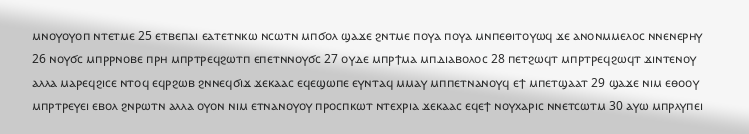ⲙⲛⲟⲩⲟⲩⲟⲡ ⲛⲧⲉⲧⲙⲉ 25 ⲉⲧⲃⲉⲡⲁⲓ ⲉⲁⲧⲉⲧⲛⲕⲱ ⲛⲥⲱⲧⲛ ⲙⲡϭⲟⲗ ϣⲁϫⲉ ϩⲛⲧⲙⲉ ⲡⲟⲩⲁ ⲡⲟⲩⲁ ⲙⲛⲡⲉⲑⲓⲧⲟⲩⲱϥ ϫⲉ ⲁⲛⲟⲛⲙⲙⲉⲗⲟⲥ ⲛⲛⲉⲛⲉⲣⲏⲩ 26 ⲛⲟⲩϭⲥ ⲙⲡⲣⲣⲛⲟⲃⲉ ⲡⲣⲏ ⲙⲡⲣⲧⲣⲉϥϩⲱⲧⲡ ⲉⲡⲉⲧⲛⲛⲟⲩϭⲥ 27 ⲟⲩⲇⲉ ⲙⲡⲣϯⲙⲁ ⲙⲡⲇⲓⲁⲃⲟⲗⲟⲥ 28 ⲡⲉⲧϩⲱϥⲧ ⲙⲡⲣⲧⲣⲉϥϩⲱϥⲧ ϫⲓⲛⲧⲉⲛⲟⲩ ⲁⲗⲗⲁ ⲙⲁⲣⲉϥϩⲓⲥⲉ ⲛⲧⲟϥ ⲉϥⲣϩⲱⲃ ϩⲛⲛⲉϥϭⲓϫ ϫⲉⲕⲁⲁⲥ ⲉϥⲉϣⲱⲡⲉ ⲉⲩⲛⲧⲁϥ ⲙⲙⲁⲩ ⲙⲡⲡⲉⲧⲛⲁⲛⲟⲩϥ ⲉϯ ⲙⲡⲉⲧϣⲁⲁⲧ 29 ϣⲁϫⲉ ⲛⲓⲙ ⲉⲑⲟⲟⲩ ⲙⲡⲣⲧⲣⲉⲩⲉⲓ ⲉⲃⲟⲗ ϩⲛⲣⲱⲧⲛ ⲁⲗⲗⲁ ⲟⲩⲟⲛ ⲛⲓⲙ ⲉⲧⲛⲁⲛⲟⲩⲟⲩ ⲡⲣⲟⲥⲡⲕⲱⲧ ⲛⲧⲉⲭⲣⲓⲁ ϫⲉⲕⲁⲁⲥ ⲉϥⲉϯ ⲛⲟⲩⲭⲁⲣⲓⲥ ⲛⲛⲉⲧⲥⲱⲧⲙ 30 ⲁⲩⲱ ⲙⲡⲣⲗⲩⲡⲉⲓ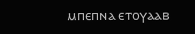ⲙⲡⲉⲡⲛⲁ ⲉⲧⲟⲩⲁⲁⲃ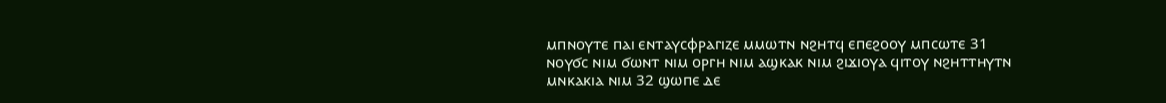ⲙⲡⲛⲟⲩⲧⲉ ⲡⲁⲓ ⲉⲛⲧⲁⲩⲥⲫⲣⲁⲅⲓⲍⲉ ⲙⲙⲱⲧⲛ ⲛϩⲏⲧϥ ⲉⲡⲉϩⲟⲟⲩ ⲙⲡⲥⲱⲧⲉ 31 ⲛⲟⲩϭⲥ ⲛⲓⲙ ϭⲱⲛⲧ ⲛⲓⲙ ⲟⲣⲅⲏ ⲛⲓⲙ ⲁϣⲕⲁⲕ ⲛⲓⲙ ϩⲓϫⲓⲟⲩⲁ ϥⲓⲧⲟⲩ ⲛϩⲏⲧⲧⲏⲩⲧⲛ ⲙⲛⲕⲁⲕⲓⲁ ⲛⲓⲙ 32 ϣⲱⲡⲉ ⲇⲉ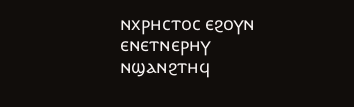ⲛⲭⲣⲏⲥⲧⲟⲥ ⲉϩⲟⲩⲛ ⲉⲛⲉⲧⲛⲉⲣⲏⲩ ⲛϣⲁⲛϩⲧⲏϥ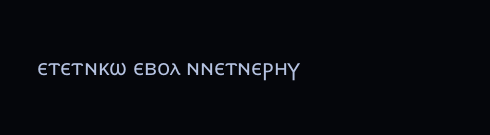ⲉⲧⲉⲧⲛⲕⲱ ⲉⲃⲟⲗ ⲛⲛⲉⲧⲛⲉⲣⲏⲩ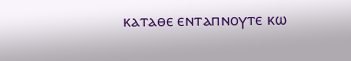ⲕⲁⲧⲁⲑⲉ ⲉⲛⲧⲁⲡⲛⲟⲩⲧⲉ ⲕⲱ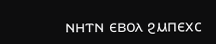ⲛⲏⲧⲛ ⲉⲃⲟⲗ ϩⲙⲡⲉⲭⲥ